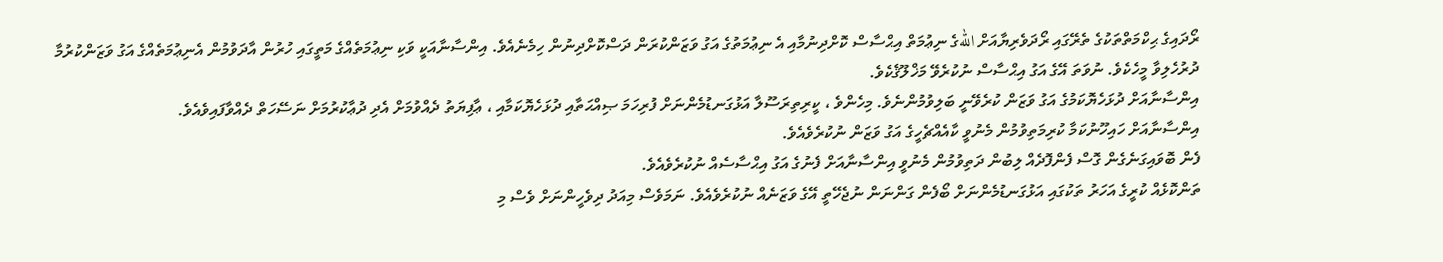ރޯދައިގެ ޙިކްމަތްތަކުގެ ތެރޭގައި ރޯދަވެރިޔާއަށް اللهގެ ނިޢުމަތް އިޙްސާސް ކޮށްދިނުމާއި އެ ނިޢުމަތުގެ އަގު ވަޒަންކުރަން ދަސްކޮށްދިނުން ހިމެނެއެވެ. އިންސާނާއަކީ ވަކި ނިޢުމަތެއްގެ މަތީގައި ހުރުން އާދަވުމުން އެނިޢުމަތެއްގެ އަގު ވަޒަންކުރުމާ ދުރުހެލިވާ މީހެކެވެ. ނުވަތަ އޭގެ އަގު އިޙްސާސް ނުކުރެވޭ މަޚްލޫޤެކެވެ.
އިންސާނާއަށް ދުޅަހެޔޮކަމުގެ އަގު ވަޒަން ކުރެވޭނީ ބަލިވުމުންނެވެ. މިހެންވެ ، ކީރިތިރަސޫލާ އަޅުގަނޑުމެންނަށް ފުރިހަމަ ޞިއްޙަތާއި ދުޅަހެޔޮކަމާއި ، ޢާފިޔަތު ދެއްވުމަށް އެދި ދުޢާކުރުމަށް ނަސޭހަތް ދެއްވާފައިވެއެވެ.
އިންސާނާއަށް ހައިހޫނުކަމާ ކުރިމަތިވުމުން މެނުވީ ކާއެއްޗެހީގެ އަގު ވަޒަން ނުކުރެވެއެވެ.
ފެން ބޮވައިގަނެގެން ގޮސް ފެންފޮދެއް ލިބުން ދަތިވުމުން މެނުވީ އިންސާނާއަށް ފެނުގެ އަގު އިޙްސާސެއް ނުކުރެވެއެވެ.
ތަންކޮޅެއް ކުރީގެ އަހަރު ތަކުގައި އަޅުގަނޑުމެންނަށް ބޯފެން ގަންނަން ނުޖެހޭތީ އޭގެ ވަޒަނެއް ނުކުރެވެއެވެ. ނަމަވެސް މިއަދު ދިވެހީންނަށް ވެސް މި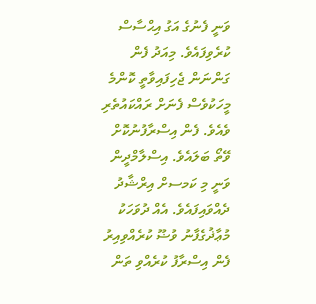ވަނީ ފެނުގެ އަގު އިޙްސާސް ކުރެވިފައެވެ. މިއަދު ފެން ގަންނަން ޖެހިފައިވާތީ ކޮންމެ މީހަކުވެސް ފެނަށް ރައްކައުތެރި ވެއެވެ. ފެން އިސްރާފުނުކޮށް ވޭތޯ ބަލައެވެ. އިސްލާމްދީން ވަނީ މި ކަމސށް އިރްޝާދު ދެއްވައިފައެވެ. އެއް ދުވަހަކު މުޢާޛުގެފާނު ވުޟޫ ކުރެއްވިއިރު ފެން އިސްރާފު ކުރެއްވި ތަން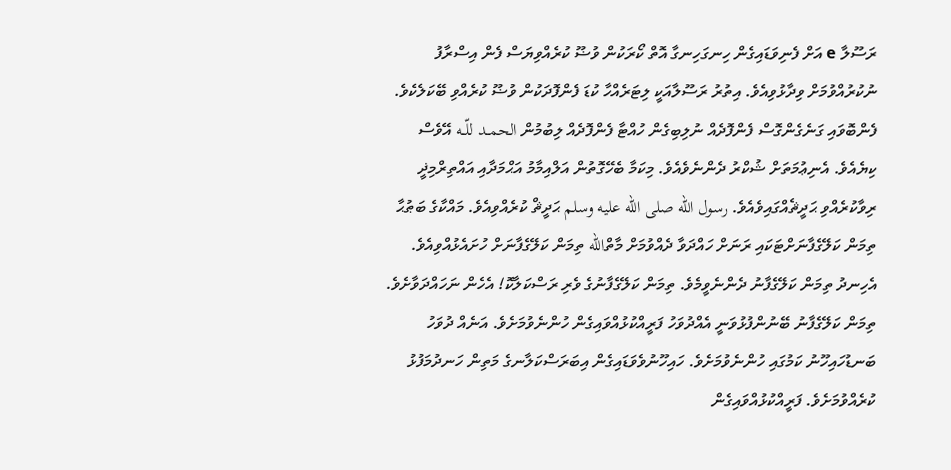ރަސޫލާ e އަށް ފެނިވަޑައިގެން ހިނގަހިނގާ އޮތް ކޯރަކުން ވުޟޫ ކުރެއްވިޔަސް ފެން އިސްރާފު ނުކުރުއްވުމަށް ވިދާޅުވިއެވެ. އިތުރު ރަސޫލާއަކީ ލިޓަރެއްހާ ކުޑަ ފެންފޮދަކުން ވުޟޫ ކުރެއްވި ބޭކަލެކެވެ.
ފެންބޮވައި ގަނެގެންގޮސް ފެންފޮދެއް ނުލިބިގެން ހުއްޓާ ފެންފޮދެއް ލިބުމުން الحمــد للّــه އޭވެސް ކިޔެއެވެ. އެނިޢުމަތަށް ޝުކްރު ދެންނެވެއެވެ. މިކަމާ ބެހޭގޮތުން އަލްއިމާމު އަޙްމަދާއި އައްތިރްމިޛީ ރިވާކުރެއްވި ޙަދީޘެއްގައިވެއެވެ. رسول الله صلى الله عليه وسلم ޙަދީޘް ކުރެއްވިއެވެ. މައްކާގެ ބަޠުޙާ ތިމަން ކަލޭގެފާނަށްޓަކައި ރަނަށް ހައްދަވާ ދެއްވުމަށް މާތްالله ތިމަން ކަލޭގެފާނަށް ހުށައެޅުއްވިއެވެ. އެހިނދު ތިމަން ކަލޭގެފާނު ދެންނެވީމެވެ. ތިމަން ކަލޭގެފާނުގެ ވެރި ރަސްކަލާކޮ! އެހެން ނަހައްދަވާށެވެ. ތިމަން ކަލޭގެފާނު ބޭނުންފުޅުވަނީ އެއްދުވަހު ފަރީއްކުޅުއްވައިގެން ހުންނެވުމަށެވެ. އަނެއް ދުވަހު ބަނޑުހައިހޫނު ކަމުގައި ހުންނެވުމަށެވެ. ހައިހޫނުވެވަޑައިގެން އިބަރަސްކަލާނގެ މަތިން ހަނދުމަފުޅު ކުރެއްވުމަށެވެ. ފަރީއްކުޅުއްވައިގެން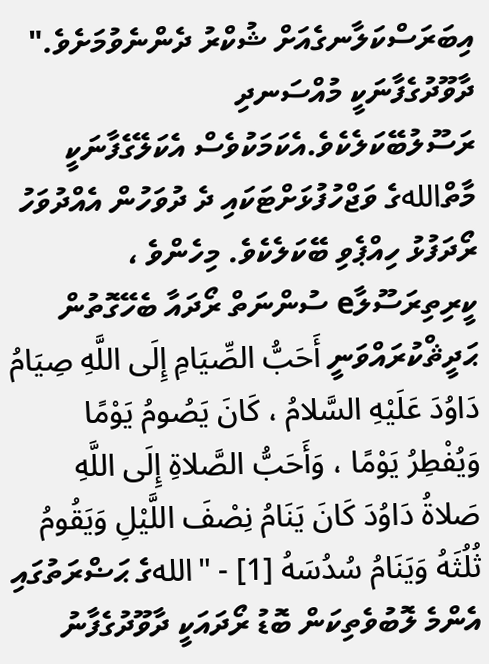އިބަރަސްކަލާނގެއަށް ޝުކްރު ދެންނެވުމަށެވެ."
ދާވޫދުގެފާނަކީ މުއްސަނދި ރަސޫލުބޭކަލެކެވެ.އެކަމަކުވެސް އެކަލޭގެފާނަކީ މާތްاللهގެ ވަޖްހުފުޅަށްޓަކައި ދެ ދުވަހުން އެއްދުވަހު ރޯދަފުޅު ހިއްޕެވި ބޭކަލެކެވެ. މިހެންވެ ، ކީރިތިރަސޫލާe ސުންނަތް ރޯދައާ ބެހޭގޮތުން ޙަދީޘްކުރައްވަނީ أَحَبُّ الصِّيَامِ إِلَى اللَّهِ صِيَامُ دَاوُدَ عَلَيْهِ السَّلامُ ، كَانَ يَصُومُ يَوْمًا وَيُفْطِرُ يَوْمًا ، وَأَحَبُّ الصَّلاةِ إِلَى اللَّهِ صَلاةُ دَاوُدَ كَانَ يَنَامُ نِصْفَ اللَّيْلِ وَيَقُومُ ثُلُثَهُ وَيَنَامُ سُدُسَهُ [1] - "اللهގެ ޙަޟްރަތުގައި އެންމެ ލޮބުވެތިކަން ބޮޑު ރޯދައަކީ ދާވޫދުގެފާނު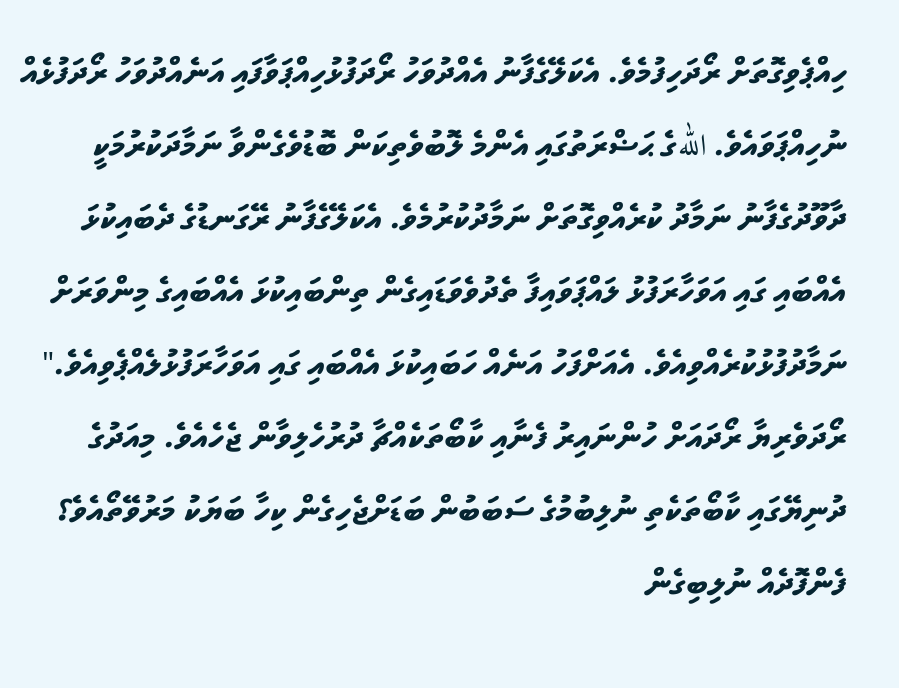ހިއްޕެވިގޮތަށް ރޯދަހިފުމެވެ. އެކަލޭގެފާނު އެއްދުވަހު ރޯދަފުޅުހިއްޕަވާފައި އަނެއްދުވަހު ރޯދަފުޅެއް ނުހިއްޕަވައެވެ. اللهގެ ޙަޟްރަތުގައި އެންމެ ލޮބުވެތިކަން ބޮޑުވެގެންވާ ނަމާދަކުރުމަކީ ދާވޫދުގެފާނު ނަމާދު ކުރެއްވިގޮތަށް ނަމާދުކުރުމެވެ. އެކަލޭގެފާނު ރޭގަނޑުގެ ދެބައިކުޅަ އެއްބައި ގައި އަވަހާރަފުޅު ލައްޕަވައިފާ ތެދުވެވަޑައިގެން ތިންބައިކުޅަ އެއްބައިގެ މިންވަރަށް ނަމާދުފުޅުކުރެއްވިއެވެ. އެއަށްފަހު އަނެއް ހަބައިކުޅަ އެއްބައި ގައި އަވަހާރަފުޅުލެއްޕެވިއެވެ."
ރޯދަވެރިޔާ ރޯދައަށް ހުންނައިރު ފެނާއި ކާބޯތަކެއްޗާ ދުރުހެލިވާން ޖެހެއެވެ. މިއަދުގެ ދުނިޔޭގައި ކާބޯތަކެތި ނުލިބުމުގެ ސަބަބުން ބަޑަށްޖެހިގެން ކިހާ ބަޔަކު މަރުވޭތޯއެވެ؟ ފެންފޮދެއް ނުލިބިގެން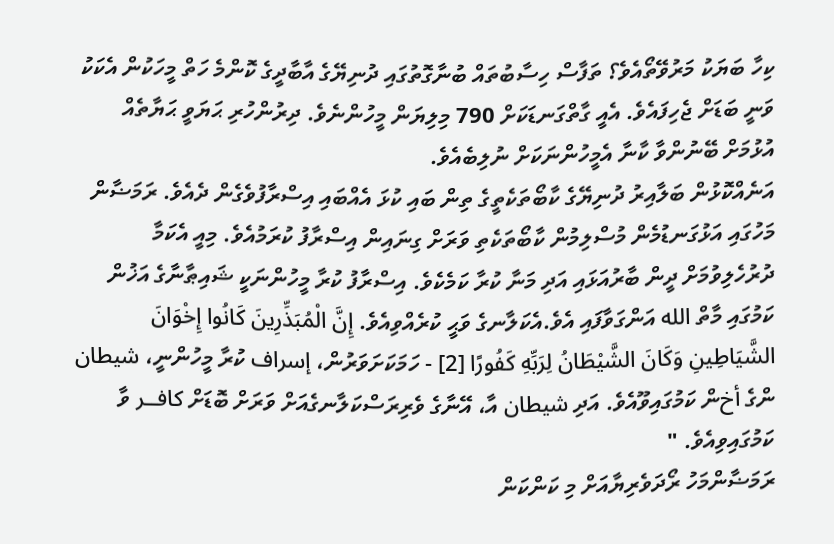ކިހާ ބަޔަކު މަރުވޭތޯއެވެ؟ ތަފާސް ހިސާބުތައް ބުނާގޮތުގައި ދުނިޔޭގެ އާބާދީގެ ކޮންމެ ހަތް މީހަކުން އެކަކު ވަނީ ބަޑަށް ޖެހިފައެވެ. އެއީ ގާތްގަނޑަކަށް 790 މިލިޔަން މީހުންނެވެ. ދިރުންހުރި ޙަޔަވީ ޙަޔާތެއް އުޅުމަށް ބޭނުންވާ ކާނާ އެމީހުންނަކަށް ނުލިބެއެވެ.
އަނެއްކޮޅުން ބަލާއިރު ދުނިޔޭގެ ކާބޯތަކެތީގެ ތިން ބައި ކުޅަ އެއްބައި އިސްރާފުވެގެން ދެއެވެ. ރަމަޟާން މަހުގައި އަޅުގަނޑުމެން މުސްލިމުން ކާބޯތަކެތި ވަރަށް ގިނައިން އިސްރާފު ކުރަމުއެވެ. މިއީ އެކަމާ ދުރުހެލިވުމަށް ދީން ބާރުއަޅައި އަދި މަނާ ކުރާ ކަމެކެވެ. އިސްރާފު ކުރާ މީހުންނަކީ ޝައިޠާނާގެ އަޚުން ކަމުގައި މާތް الله އަންގަވާފައި އެވެ.އެކަލާނގެ ވަޙީ ކުރެއްވިއެވެ. إِنَّ الْمُبَذِّرِينَ كَانُوا إِخْوَانَ الشَّيَاطِينِ وَكَانَ الشَّيْطَانُ لِرَبِّهِ كَفُورًا [2] - ހަމަކަށަވަރުން، إسراف ކުރާ މީހުންނީ، شيطان ންގެ أخން ކަމުގައިވޫއެވެ. އަދި شيطان އާ، އޭނާގެ ވެރިރަސްކަލާނގެއަށް ވަރަށް ބޮޑަށް كافــر ވާ ކަމުގައިވިއެވެ. "
ރަމަޟާންމަހު ރޯދަވެރިޔާއަށް މި ކަންކަން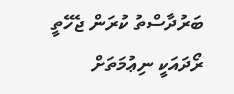ބަރުދާސްތު ކުރަން ޖެހޭތީ ރޯދައަކީ ނިޢުމަތަށް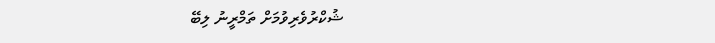ޝުކްރުވެރިވުމަށް ތަމްރީނު ލިބޭ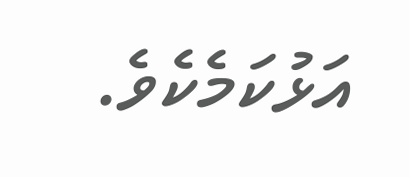އަޅުކަމެކެވެ.